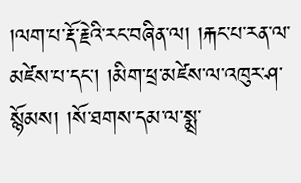།ལག་པ་རྡོ་རྗེའི་རང་བཞིན་ལ། །རྐང་པ་རན་ལ་མཛེས་པ་དང་། །མིག་ཕྲ་མཛེས་ལ་འཁུར་ཤ་སྙོམས། །སོ་ཐགས་དམ་ལ་སྨྲ་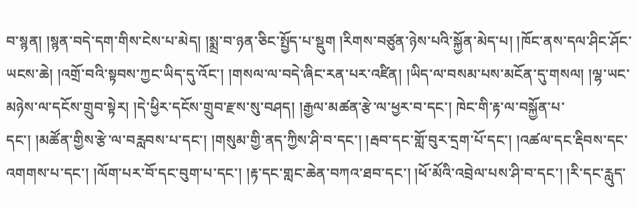བ་སྙན། །སྙན་བདེ་དག་གིས་ངེས་པ་མེད། །སྨྲ་བ་ཉན་ཅིང་སྤྱོད་པ་སྡུག །རིགས་བཙུན་ཉེས་པའི་སྐྱོན་མེད་པ། །ཁོང་ནས་དལ་ཤིང་ཤོང་ཡངས་ཆེ། །འགྲོ་བའི་སྟབས་ཀྱང་ཡིད་དུ་འོང་། །གསལ་ལ་བདེ་ཞིང་རན་པར་འཛིན། །ཡིད་ལ་བསམ་པས་མངོན་དུ་གསལ། །ལྷ་ཡང་མཉེས་ལ་དངོས་གྲུབ་སྟེར། །དེ་ཕྱིར་དངོས་གྲུབ་རྫས་སུ་བཤད། །རྒྱལ་མཚན་རྩེ་ལ་ཕྱར་བ་དང་། ཁེང་གི་རྟ་ལ་བསྐྱོན་པ་དང་། །མཚོན་གྱིས་རྩེ་ལ་བརླབས་པ་དང་། །གསུམ་གྱི་ནད་ཀྱིས་ཤི་བ་དང་། །རྦབ་དང་གློ་བུར་དྲག་པོ་དང་། །འཚལ་དང་རྡིབས་དང་འགགས་པ་དང་། །ལོག་པར་བོ་དང་བུག་པ་དང་། །རྟ་དང་གླང་ཆེན་བཀའ་ཐབ་དང་། །ཕོ་མོའི་འབྲེལ་པས་ཤི་བ་དང་། །རི་དང་རླུད་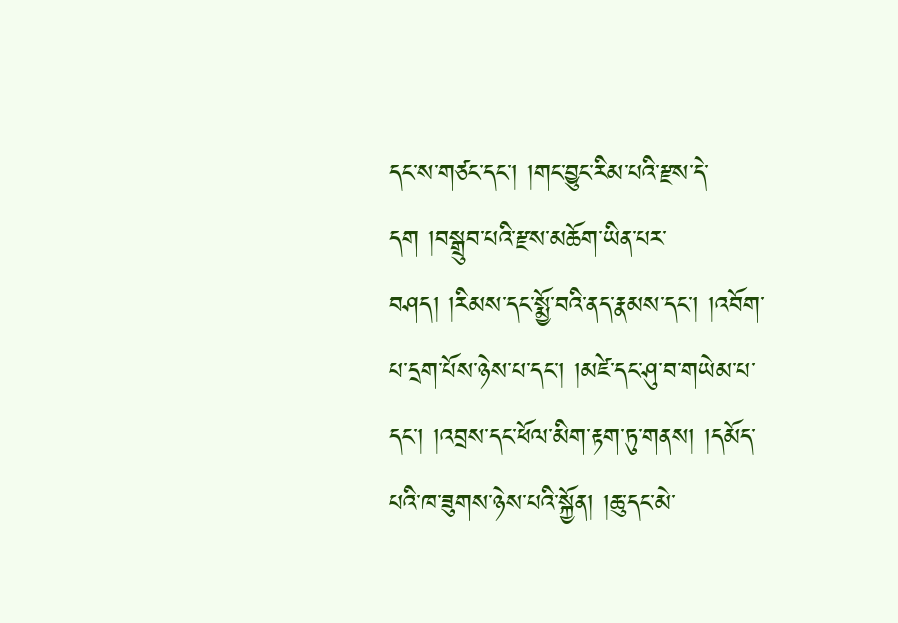དང་ས་གཙང་དང་། །གང་བྱུང་རིམ་པའི་རྫས་དེ་དག །བསྒྲུབ་པའི་རྫས་མཆོག་ཡིན་པར་བཤད། །རིམས་དང་སྨྱོ་བའི་ནད་རྣམས་དང་། །འབོག་པ་དྲག་པོས་ཉེས་པ་དང་། །མཛེ་དང་ཤུ་བ་གཡེམ་པ་དང་། །འབྲས་དང་ཕོལ་མིག་རྟག་ཏུ་གནས། །དམོད་པའི་ཁ་ཟུགས་ཉེས་པའི་སྐྱོན། །ཆུ་དང་མེ་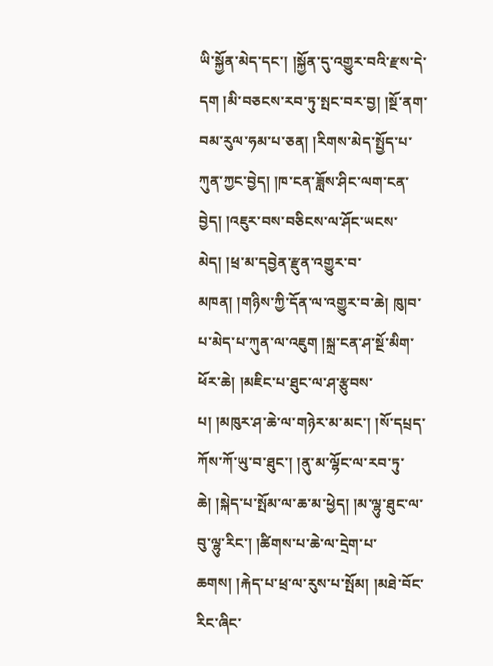ཡི་སྐྱོན་མེད་དང་། །སྐྱོན་དུ་འགྱུར་བའི་རྫས་དེ་དག །མི་བཅངས་རབ་ཏུ་སྤང་བར་བྱ། །སྔོ་ནག་བམ་རུལ་ཧམ་པ་ཅན། །རིགས་མེད་སྤྱོད་པ་ཀུན་ཀྱང་བྱེད། །ཁ་ངན་ཟློས་ཤིང་ལག་ངན་བྱེད། །འཇུར་བས་བཅིངས་ལ་ཤོང་ཡངས་མེད། །ཕྲ་མ་དབྱེན་རྫུན་འགྱུར་བ་མཁན། །གཉིས་ཀྱི་དོན་ལ་འགྱུར་བ་ཆེ། ཁུ།བ་པ་མེད་པ་ཀུན་ལ་འཇུག །སྐྲ་ངན་ཤ་སྔོ་མིག་ཕོར་ཆེ། །མཇིང་པ་ཐུང་ལ་ཤ་རྩུབས་པ། །མཁུར་ཤ་ཆེ་ལ་གཉེར་མ་མང་། །སོ་དཔྲད་ཀོས་ཀོ་ཡུ་བ་ཐུང་། །ནུ་མ་ལྷོང་ལ་རབ་ཏུ་ཆེ། །སྐེད་པ་སྤོམ་ལ་ཆ་མ་ཕྱེད། །མ་ལྷུ་ཐུང་ལ་བུ་ལྷུ་རིང་། །ཚིགས་པ་ཆེ་ལ་དྲེག་པ་ཆགས། །རྐེད་པ་ཕྲ་ལ་རུས་པ་སྤོམ། །མཐེ་བོང་རིང་ཞིང་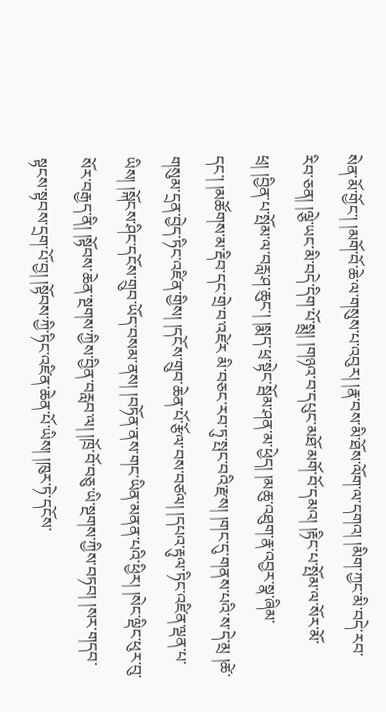སེན་མོ་གྱོང་། །མགོ་བོ་ཆེ་ལ་གསུས་པ་འབུར། །རྣ་བས་མི་ཐོས་ལོག་ལ་དགའ། །མིག་ཀྱང་མི་བདེ་རབ་རིབ་ཅན། །ལྕེ་ཡང་མི་བདེ་དིག་པོ་སྨྲ། །གཉའ་བ་དཔུང་མཐོ་མགོ་བོ་དམའ། །རྟིང་པ་སྤོམ་ལ་སོར་མོ་ཕྲ། །བྱིན་པ་སྤོམ་ལ་བརླ་ཤ་ཆུང་། །སྨད་ཕྲ་སྟེང་སྦོམ་ཤན་མ་ཕྱེད། །མཆུ་འཐུག་རྣ་འབྱར་སྣ་ཞིམ་དང་། །མཚོགས་མ་རྡིབ་དང་གྲེ་བ་འཛེར མི་བཅང་རབ་ཏུ་སྤང་བའི་རྫས། །གང་དུ་གནས་པའི་ས་དེ་མྲ །ཚེ་གསུམ་དྲན་བྱེད་ཏིང་འཛིན་གྱིས། །དངོས་གྲུབ་ཆེན་པོ་རྩོལ་བས་བཙལ། །དཔའ་རྟུལ་ཏིང་འཛིན་ལྡན་པ་ཡིས། །སྐོངས་ཤིང་དངོས་གྲུབ་ཡོད་བསམ་ནས། །བཏོན་ནས་གང་ཡིན་མནན་པའི་ཕྱིར། །སེང་ལྡིང་ཕུར་བུ་སོར་བརྒྱད་ནི། །སྟོབས་ཆེན་སྔགས་ཀྱིས་བྱིན་བརླབ་ལ། །ཁྲོ་བོ་བཅུ་ཡི་སྔགས་ཀྱིས་བཏབ། །སར་གདབ་སྟངས་སྟབས་དྲག་པོ་བྱ། །སྟོབས་ཀྱི་ཏིང་འཛིན་ཆེན་པོ་ཡིས། །ཁུར་ཏེ་དངོས་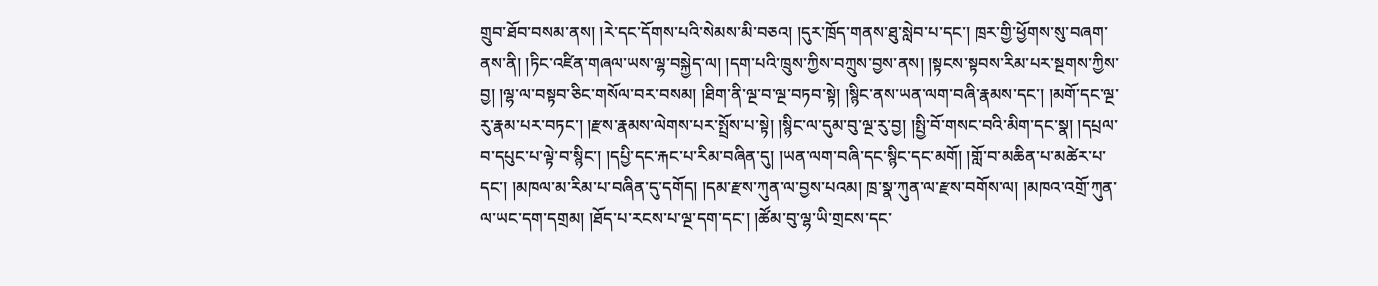གྲུབ་ཐོབ་བསམ་ནས། །རེ་དང་དོགས་པའི་སེམས་མི་བཅའ། །དུར་ཁྲོད་གནས་ཐུ་སླེབ་པ་དང་། ཁྲར་གྱི་ཕྱོགས་སུ་བཞག་ནས་ནི། །ཏིང་འཛིན་གཞལ་ཡས་ལྷ་བསྐྱེད་ལ། །དག་པའི་ཁྲུས་ཀྱིས་བཀྲུས་བྱས་ནས། །སྟངས་སྟབས་རིམ་པར་སྔགས་ཀྱིས་བྱ། །ལྷ་ལ་བསྟབ་ཅིང་གསོལ་བར་བསམ། །ཐིག་ནི་ལྔ་བ་ལྔ་བཏབ་སྟེ། །སྙིང་ནས་ཡན་ལག་བཞི་རྣམས་དང་། །མགོ་དང་ལྔ་རུ་རྣམ་པར་བཏང་། །རྫས་རྣམས་ལེགས་པར་སྤྲོས་པ་སྟེ། །སྙིང་ལ་དུམ་བུ་ལྔ་རུ་བྱ། །སྤྱི་བོ་གསང་བའི་མིག་དང་སྣ། །དཔྲལ་བ་དཔུང་པ་ལྟེ་བ་སྙིང་། །དཔྱི་དང་རྐང་པ་རིམ་བཞིན་དུ། །ཡན་ལག་བཞི་དང་སྙིང་དང་མགོ། །གློ་བ་མཆིན་པ་མཚེར་པ་དང་། །མཁལ་མ་རིམ་པ་བཞིན་དུ་དགོད། །དམ་རྫས་ཀུན་ལ་བྱས་པའམ། ཁྲ་སྣ་ཀུན་ལ་རྫས་བགོས་ལ། །མཁའ་འགྲོ་ཀུན་ལ་ཡང་དག་དགྲམ། །ཐོད་པ་རངས་པ་ལྔ་དག་དང་། །ཚོམ་བུ་ལྷ་ཡི་གྲངས་དང་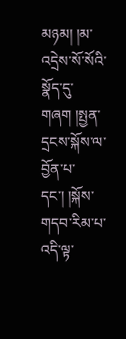མཉམ། །མ་འདྲེས་སོ་སོའི་སྣོད་དུ་གཞག །སྤྱན་དྲངས་སྐོས་ལ་བྱོན་པ་དང་། །སྐོས་གདབ་རིམ་པ་འདི་ལྟ་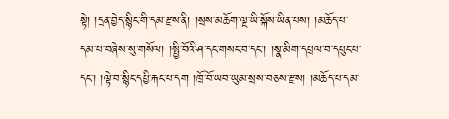སྟེ། །དྲན་བྱེད་སྙིང་གི་དམ་རྫས་ནི། །སྲས་མཆོག་ལྔ་ཡི་སྐོས་ཡིན་པས། །མཆོད་པ་དམ་པ་བཞེས་སུ་གསོལ། །སྤྱི་བོའི་ཤ་དང་གསང་བ་དང་། །སྣ་མིག་དཔྲལ་བ་དཔུང་པ་དང་། །ལྟེ་བ་སྙིང་དཔྱི་རྐང་པ་དག །ཁྲོ་བོ་ཡབ་ཡུམ་སྲས་བཅས་རྫས། །མཆོད་པ་དམ་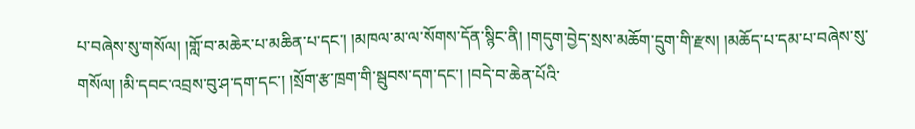པ་བཞེས་སུ་གསོལ། །གློ་བ་མཆེར་པ་མཆིན་པ་དང་། །མཁལ་མ་ལ་སོགས་དོན་སྙིང་ནི། །གདུག་བྱེད་སྲས་མཆོག་དྲུག་གི་རྫས། །མཆོད་པ་དམ་པ་བཞེས་སུ་གསོལ། །མི་དབང་འབྲས་བུ་ཤ་དག་དང་། །སྲོག་རྩ་ཁྲག་གི་སྦུབས་དག་དང་། །བདེ་བ་ཆེན་པོའི་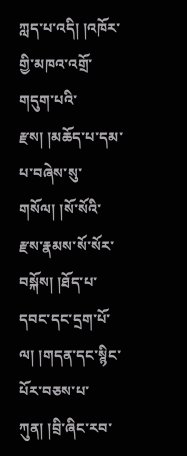ཀླད་པ་འདི། །འཁོར་གྱི་མཁའ་འགྲོ་གདུག་པའི་རྫས། །མཆོད་པ་དམ་པ་བཞེས་སུ་གསོལ། །སོ་སོའི་རྫས་རྣམས་སོ་སོར་བསྐོས། །ཐོད་པ་དབང་དང་དྲག་པོ་ལ། །གདན་དང་སྙིང་པོར་བཅས་པ་ཀུན། །བྲི་ཞིང་རབ་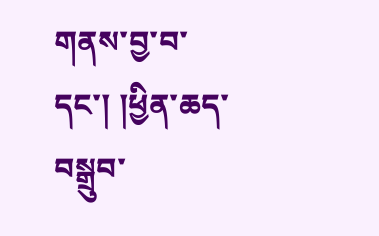གནས་བྱ་བ་དང་། །ཕྱིན་ཆད་བསྒྲུབ་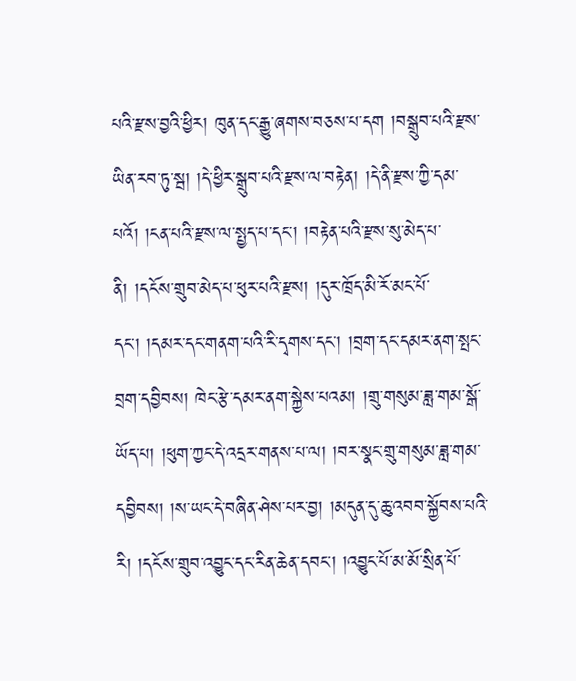པའི་རྫས་བྱའི་ཕྱིར། ཁུན་དང་རྒྱུ་ཞགས་བཅས་པ་དག །བསྒྲུབ་པའི་རྫས་ཡིན་རབ་ཏུ་སྦ། །དེ་ཕྱིར་སྒྲུབ་པའི་རྫས་ལ་བརྟེན། །དེ་ནི་རྫས་ཀྱི་དམ་པའོ། །ངན་པའི་རྫས་ལ་སྤྱད་པ་དང་། །བརྟེན་པའི་རྫས་སུ་མེད་པ་ནི། །དངོས་གྲུབ་མེད་པ་ཕུར་པའི་རྫས། །དུར་ཁྲོད་མི་རོ་མང་པོ་དང་། །དམར་དང་གནག་པའི་རི་དྭགས་དང་། །བྲག་དང་དམར་ནག་སྤང་བྲག་དབྱིབས། ཁེང་རྩེ་དམར་ནག་སྐྱེས་པའམ། །གྲུ་གསུམ་ཟླ་གམ་སྒོ་ཡོད་པ། །ཕུག་ཀྱང་དེ་འདྲར་གནས་པ་ལ། །བར་སྣང་གྲུ་གསུམ་ཟླ་གམ་དབྱིབས། །ས་ཡང་དེ་བཞིན་ཤེས་པར་བྱ། །མདུན་དུ་ཆུ་འབབ་སྐྱོབས་པའི་རི། །དངོས་གྲུབ་འབྱུང་དང་རིན་ཆེན་དབང་། །འབྱུང་པོ་མ་མོ་སྲིན་པོ་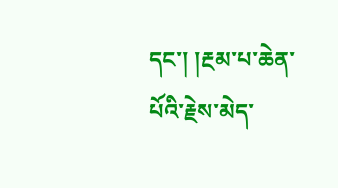དང་། །རྔམ་པ་ཆེན་པོའི་རྗེས་མེད་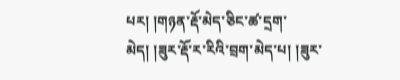པར། །གཉན་རྡོ་མེད་ཅིང་ཚ་དྲག་མེད། །ཟུར་རྡོ་ར་རིའི་བྲག་མེད་པ། །ཟུར་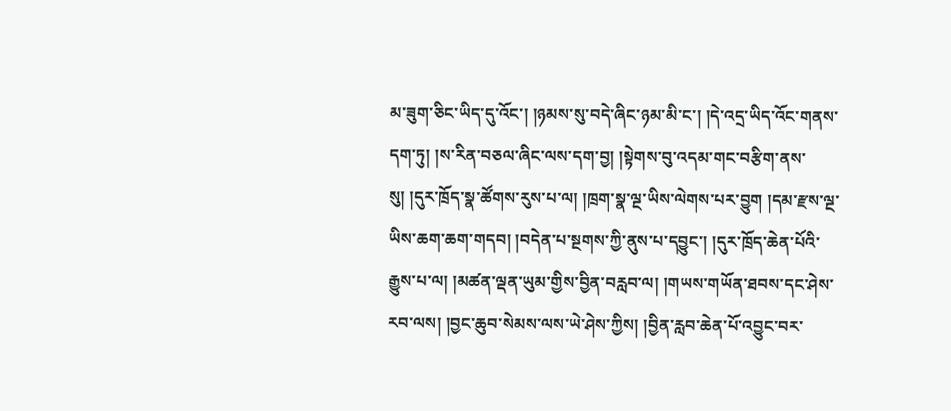མ་ཟུག་ཅིང་ཡིད་དུ་འོང་། །ཉམས་སུ་བདེ་ཞིང་ཉམ་མི་ང་། །དེ་འདྲ་ཡིད་འོང་གནས་དག་ཏུ། །ས་རིན་བཅལ་ཞིང་ལས་དག་བྱ། །སྟེགས་བུ་འདམ་གང་བརྩིག་ནས་སུ། །དུར་ཁྲོད་སྣ་ཚོགས་རུས་པ་ལ། །ཁྲག་སྣ་ལྔ་ཡིས་ལེགས་པར་བྱུག །དམ་རྫས་ལྔ་ཡིས་ཆག་ཆག་གདབ། །བདེན་པ་སྔགས་ཀྱི་ནུས་པ་དབྱུང་། །དུར་ཁྲོད་ཆེན་པོའི་རྒྱུས་པ་ལ། །མཚན་ལྡན་ཡུམ་གྱིས་བྱིན་བརླབ་ལ། །གཡས་གཡོན་ཐབས་དང་ཤེས་རབ་ལས། །བྱང་ཆུབ་སེམས་ལས་ཡེ་ཤེས་ཀྱིས། །བྱིན་རླབ་ཆེན་པོ་འབྱུང་བར་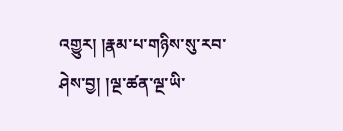འགྱུར། །རྣམ་པ་གཉིས་སུ་རབ་ཤེས་བྱ། །ལྔ་ཚན་ལྔ་ཡི་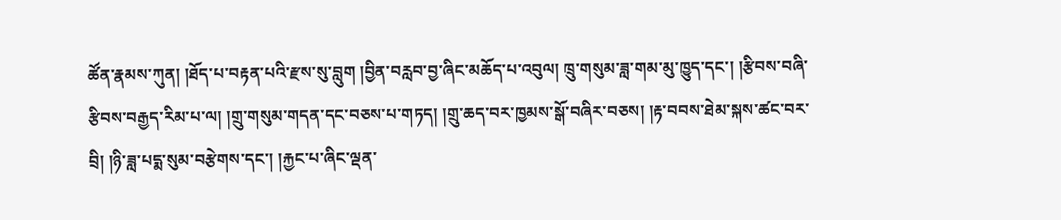ཚོན་རྣམས་ཀུན། །ཐོད་པ་བརྟན་པའི་རྫས་སུ་བླུག །བྱིན་བརླབ་བྱ་ཞིང་མཆོད་པ་འབུལ། ཁྲུ་གསུམ་ཟླ་གམ་མུ་ཁྱུད་དང་། །རྩིབས་བཞི་རྩིབས་བརྒྱད་རིམ་པ་ལ། །གྲུ་གསུམ་གདན་དང་བཅས་པ་གཏད། །གྲུ་ཆད་བར་ཁྱམས་སྒོ་བཞིར་བཅས། །རྟ་བབས་ཐེམ་སྐས་ཚང་བར་བྲི། །ཉི་ཟླ་པདྨ་སུམ་བརྩེགས་དང་། །རྐྱང་པ་ཞིང་ལྡན་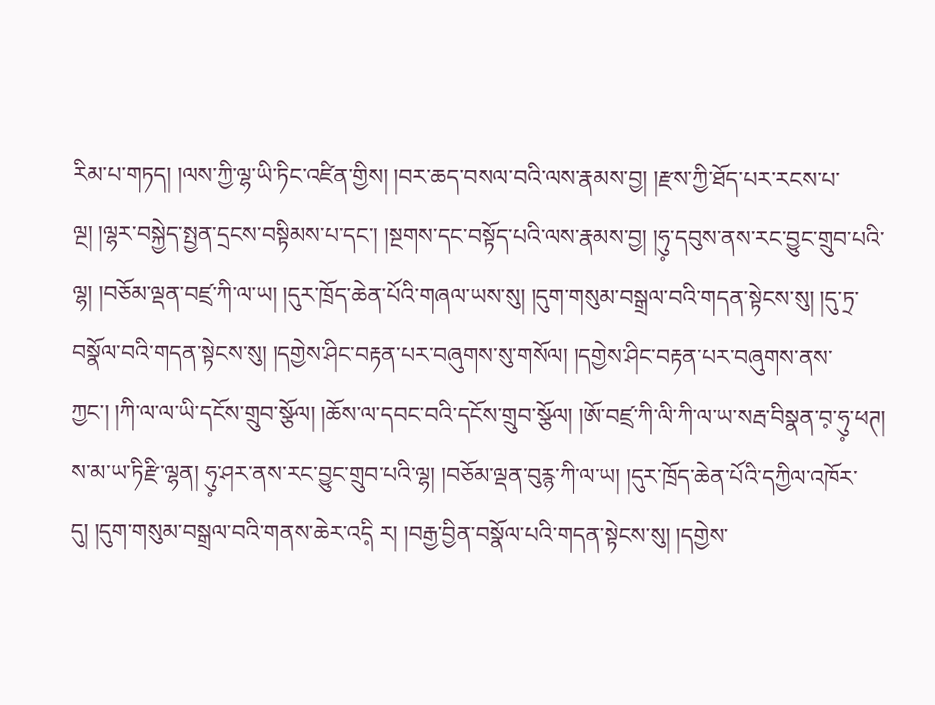རིམ་པ་གཏད། །ལས་ཀྱི་ལྷ་ཡི་ཏིང་འཛིན་གྱིས། །བར་ཆད་བསལ་བའི་ལས་རྣམས་བྱ། །རྫས་ཀྱི་ཐོད་པར་རངས་པ་ལྔ། །ལྷར་བསྐྱེད་སྤྱན་དྲངས་བསྟིམས་པ་དང་། །སྔགས་དང་བསྟོད་པའི་ལས་རྣམས་བྱ། །ཧུ༷་དབུས་ནས་རང་བྱུང་གྲུབ་པའི་ལྷ། །བཅོམ་ལྡན་བཛྲ་ཀི་ལ་ཡ། །དུར་ཁྲོད་ཆེན་པོའི་གཞལ་ཡས་སུ། །དུག་གསུམ་བསྒྲལ་བའི་གདན་སྟེངས་སུ། །དུ་ཏྲ་བསྣོལ་བའི་གདན་སྟེངས་སུ། །དགྱེས་ཤིང་བརྟན་པར་བཞུགས་སུ་གསོལ། །དགྱེས་ཤིང་བརྟན་པར་བཞུགས་ནས་ཀྱང་། །ཀི་ལ་ལ་ཡི་དངོས་གྲུབ་སྩོལ། །ཆོས་ལ་དབང་བའི་དངོས་གྲུབ་སྩོལ། །ཨོ་བཛྲ་ཀི་ལི་ཀི་ལ་ཡ་སརྦ་བིསྣན་བ༷་ཧུ༷་ཕཊ། ས་མ་ཡ་ཏིརྫི་ལྷན། ཧུ༷་ཤར་ནས་རང་བྱུང་གྲུབ་པའི་ལྷ། །བཅོམ་ལྡན་བུརྙ་ཀི་ལ་ཡ། །དུར་ཁྲོད་ཆེན་པོའི་དཀྱིལ་འཁོར་དུ། །དུག་གསུམ་བསྒྲལ་བའི་གནས་ཆེར་འདི༷ ར། །བརྒྱ་བྱིན་བསྣོལ་པའི་གདན་སྟེངས་སུ། །དགྱེས་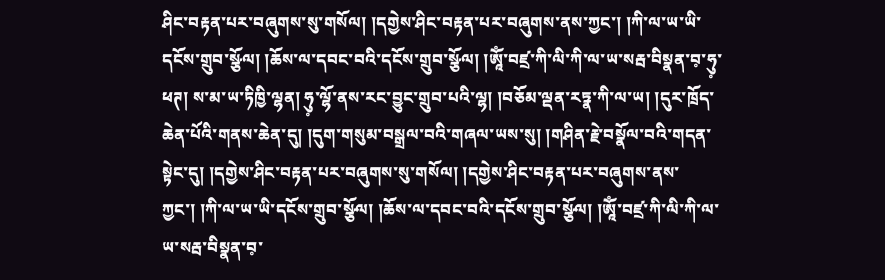ཤིང་བརྟན་པར་བཞུགས་སུ་གསོལ། །དགྱེས་ཤིང་བརྟན་པར་བཞུགས་ནས་ཀྱང་། །ཀི་ལ་ཡ་ཡི་དངོས་གྲུབ་སྩོལ། །ཆོས་ལ་དབང་བའི་དངོས་གྲུབ་སྩོལ། །ཨཱོཾ་བཛྲ་ཀི་ལི་ཀི་ལ་ཡ་སརྦ་བིསྣན་བ༷་ཧུ༷་ཕཊ། ས་མ་ཡ་ཏིཁྱི་ལྷན། ཧུ༷་ལྷོ་ནས་རང་བྱུང་གྲུབ་པའི་ལྷ། །བཅོམ་ལྡན་རཏྣ་ཀི་ལ་ཡ། །དུར་ཁྲོད་ཆེན་པོའི་གནས་ཆེན་དུ། །དུག་གསུམ་བསྒྲལ་བའི་གཞལ་ཡས་སུ། །གཤིན་རྗེ་བསྣོལ་བའི་གདན་སྟེང་དུ། །དགྱེས་ཤིང་བརྟན་པར་བཞུགས་སུ་གསོལ། །དགྱེས་ཤིང་བརྟན་པར་བཞུགས་ནས་ཀྱང་། །ཀི་ལ་ཡ་ཡི་དངོས་གྲུབ་སྩོལ། །ཆོས་ལ་དབང་བའི་དངོས་གྲུབ་སྩོལ། །ཨཱོཾ་བཛྲ་ཀི་ལི་ཀི་ལ་ཡ་སརྦ་བིསྣན་བ༷་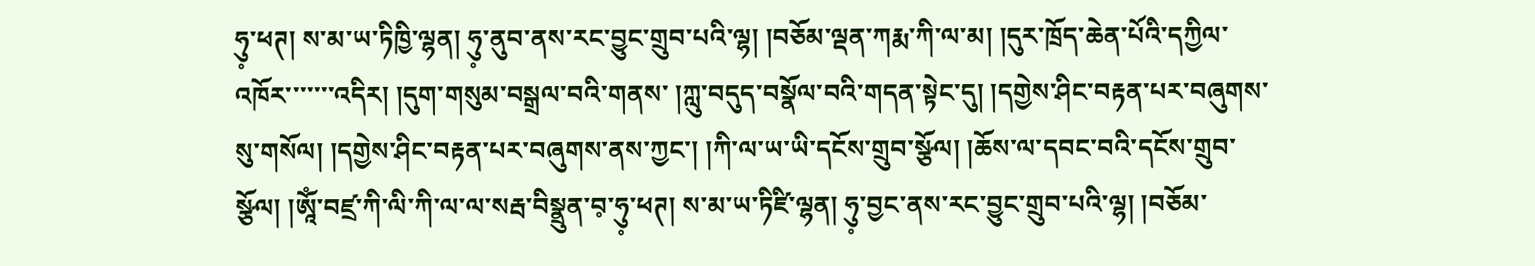ཧུ༷་ཕཊ། ས་མ་ཡ་ཏིཁྱི་ལྷན། ཧུ༷་ནུབ་ནས་རང་བྱུང་གྲུབ་པའི་ལྷ། །བཅོམ་ལྡན་ཀརྨ་ཀི་ལ་མ། །དུར་ཁྲོད་ཆེན་པོའི་དཀྱིལ་འཁོར་་་་་་་འདིར། །དུག་གསུམ་བསྒྲལ་བའི་གནས་ །ཀླུ་བདུད་བསྣོལ་བའི་གདན་སྟེང་དུ། །དགྱེས་ཤིང་བརྟན་པར་བཞུགས་སུ་གསོལ། །དགྱེས་ཤིང་བརྟན་པར་བཞུགས་ནས་ཀྱང་། །ཀི་ལ་ཡ་ཡི་དངོས་གྲུབ་སྩོལ། །ཆོས་ལ་དབང་བའི་དངོས་གྲུབ་སྩོལ། །ཨཱོཾ་བཛྲ་ཀི་ལི་ཀི་ལ་ལ་སརྦ་བིསྣྲུན་བ༷་ཧུ༷་ཕཊ། ས་མ་ཡ་ཏིཛི་ལྷན། ཧུ༷་བྱང་ནས་རང་བྱུང་གྲུབ་པའི་ལྷ། །བཅོམ་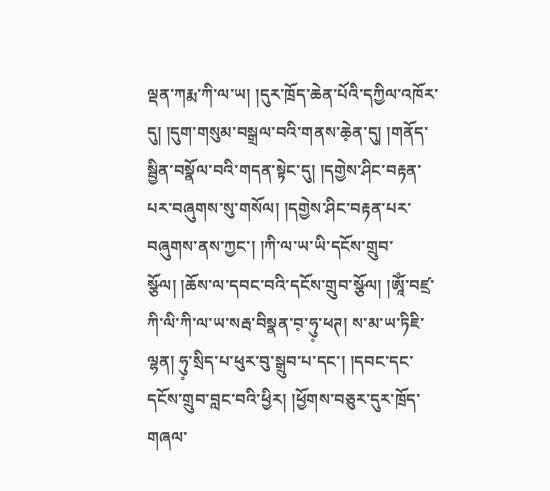ལྡན་ཀརྨ་ཀི་ལ་ཡ། །དུར་ཁྲོད་ཆེན་པོའི་དཀྱིལ་འཁོར་དུ། །དུག་གསུམ་བསྒྲལ་བའི་གནས་ཆེ༷ན་དུ། །གནོད་སྦྱིན་བསྣོལ་བའི་གདན་སྟེང་དུ། །དགྱེས་ཤིང་བརྟན་པར་བཞུགས་སུ་གསོལ། །དགྱེས་ཤིང་བརྟན་པར་བཞུགས་ནས་ཀྱང་། །ཀི་ལ་ཡ་ཡི་དངོས་གྲུབ་སྩོལ། །ཆོས་ལ་དབང་བའི་དངོས་གྲུབ་སྩོལ། །ཨཱོཾ་བཛྲ་ཀི་ལི་ཀི་ལ་ཡ་སརྦ་བིསྣན་བ༷་ཧུ༷་ཕཊ། ས་མ་ཡ་ཏིཇི་ལྷན། ཧུ༷་སྲིད་པ་ཕུར་བུ་སྒྲུབ་པ་དང་། །དབང་དང་དངོས་གྲུབ་བླང་བའི་ཕྱིར། །ཕྱོགས་བཅུར་དུར་ཁྲོད་གཞལ་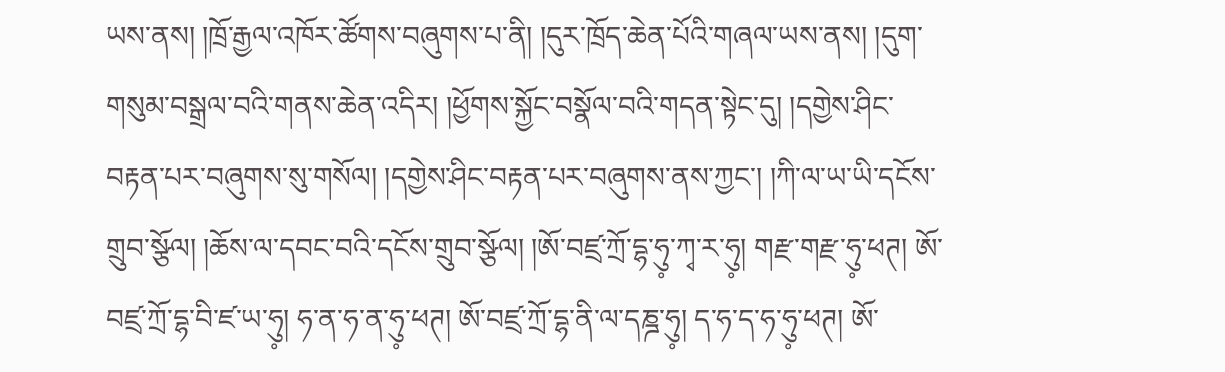ཡས་ནས། །ཁྲོ་རྒྱལ་འཁོར་ཚོགས་བཞུགས་པ་ནི། །དུར་ཁྲོད་ཆེན་པོའི་གཞལ་ཡས་ནས། །དུག་གསུམ་བསྒྲལ་བའི་གནས་ཆེན་འདིར། །ཕྱོགས་སྐྱོང་བསྣོལ་བའི་གདན་སྟེང་དུ། །དགྱེས་ཤིང་བརྟན་པར་བཞུགས་སུ་གསོལ། །དགྱེས་ཤིང་བརྟན་པར་བཞུགས་ནས་ཀྱང་། །ཀི་ལ་ཡ་ཡི་དངོས་གྲུབ་སྩོལ། །ཆོས་ལ་དབང་བའི་དངོས་གྲུབ་སྩོལ། །ཨོ་བཛྲ་ཀྲོ་དྷ་ཧུ༷་ཀྭ་ར་ཧུ༷། གརྫ་གརྫ་ཧུ༷་ཕཊ། ཨོ་བཛྲ་ཀྲོ་དྷ་བི་ཛ་ཡ་ཧུ༷། ཧ་ན་ཧ་ན་ཧུ༷་ཕཊ། ཨོ་བཛྲ་ཀྲོ་དྷ་ནི་ལ་དཎྜ་ཧུ༷། ད་ཧ་ད་ཧ་ཧུ༷་ཕཊ། ཨོ་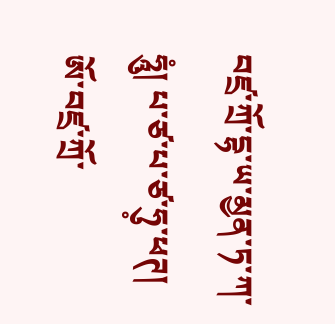བཛྲ་ཀྲོ་དྷ་ཡ་མྱན་ཏ་ཀ་ཧཱུཾ། པ་ཙ་པ་ཙ་ཧུ༷་ཕཊ། ཨོ་བཛྲ་ཀྲོ་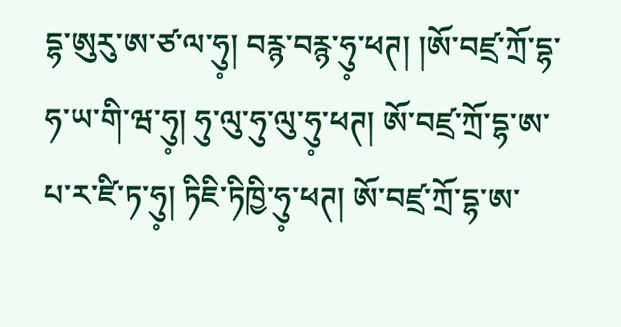དྷ་ཨུརུ་ཨ་ཙ་ལ་ཧུ༷། བརྙ་བརྙ་ཧུ༷་ཕཊ། །ཨོ་བཛྲ་ཀྲོ་དྷ་ཧ་ཡ་གི་ཝ་ཧུ༷། ཧུ་ལུ་ཧུ་ལུ་ཧུ༷་ཕཊ། ཨོ་བཛྲ་ཀྲོ་དྷ་ཨ་པ་ར་ཛི་ཏ་ཧུ༷། ཏིཇི་ཏིཁྱི་ཧུ༷་ཕཊ། ཨོ་བཛྲ་ཀྲོ་དྷ་ཨ་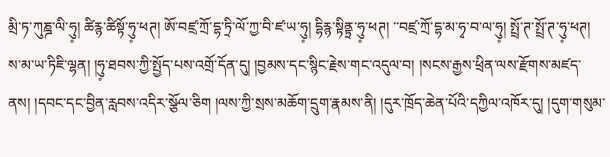མྲི་ཏ་ཀུཎྜ་ལི་ཧུ༷། ཚིརྙ་ཚིསྟོ་ཧུ༷་ཕཊ། ཨོ་བཛྲ་ཀྲོ་དྷ་ཏྲི་ལོ་ཀྱ་བི་ཛ་ཡ་ཧུ༷། དྷིརྙ་སྟིནྟྲ་ཧུ༷་ཕཊ། ་་བཛྲ་ཀྲོ་དྷ་མ་ཧྭ་བ་ལ་ཧུ༷། སྤྲོ་ཊ་སྤྲོ་ཊ་ཧུ༷་ཕཊ། ས་མ་ཡ་ཏིཇི་ལྷན། །ཧུ༷་ཐབས་ཀྱི་སྤྱོད་པས་འགྲོ་དོན་དུ། །བྱམས་དང་སྙིང་རྗེས་གང་འདུལ་བ། །སངས་རྒྱས་ཕྲིན་ལས་རྫོགས་མཛད་ནས། །དབང་དང་བྱིན་རླབས་འདིར་སྩོལ་ཅིག །ལས་ཀྱི་སྲས་མཆོག་དྲུག་རྣམས་ནི། །དུར་ཁྲོད་ཆེན་པོའི་དཀྱིལ་འཁོར་དུ། །དུག་གསུམ་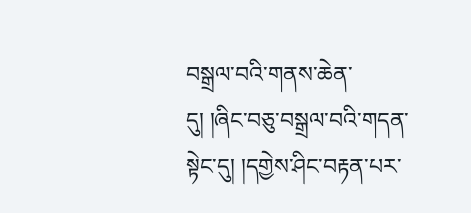བསྒྲལ་བའི་གནས་ཆེན་དུ། །ཞིང་བཅུ་བསྒྲལ་བའི་གདན་སྟེང་དུ། །དགྱེས་ཤིང་བརྟན་པར་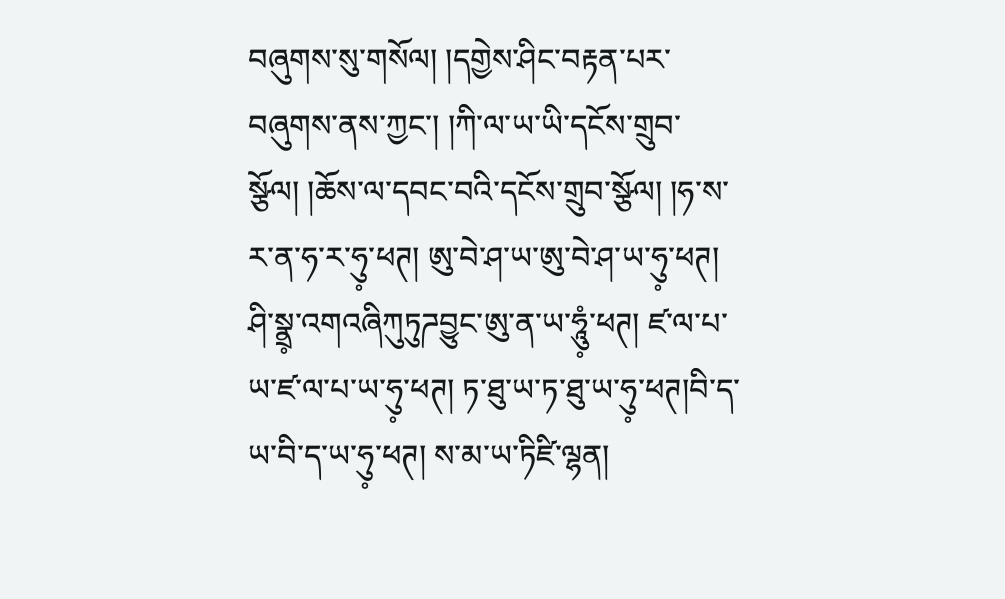བཞུགས་སུ་གསོལ། །དགྱེས་ཤིང་བརྟན་པར་བཞུགས་ནས་ཀྱང་། །ཀི་ལ་ཡ་ཡི་དངོས་གྲུབ་སྩོལ། །ཆོས་ལ་དབང་བའི་དངོས་གྲུབ་སྩོལ། །ཧ་ས་ར་ན་ཧ་ར་ཧུ༷་ཕཊ། ཨུ་བེ་ཤ་ཡ་ཨུ་བེ་ཤ་ཡ་ཧུ༷་ཕཊ། ཤི་སྣྲ༷་འགའཞིཀུཏུཌབྱུང་ཨུ་ན་ཡ་ཧཱུཾ༷་ཕཊ། ཛ་ལ་པ་ཡ་ཛ་ལ་པ་ཡ་ཧུ༷་ཕཊ། ཏ་ཐུ་ཡ་ཏ་ཐུ་ཡ་ཧུ༷་ཕཊ།བི་ད་ཡ་བི་ད་ཡ་ཧུ༷་ཕཊ། ས་མ་ཡ་ཏིཛི་ལྷན།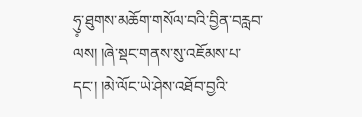ཧུ༷་ཐུགས་མཆོག་གསོལ་བའི་བྱིན་བརླབ་ལས། །ཞེ་སྡང་གནས་སུ་འཇོམས་པ་དང་། །མེ་ལོང་ཡེ་ཤེས་འཐོབ་བྱའི་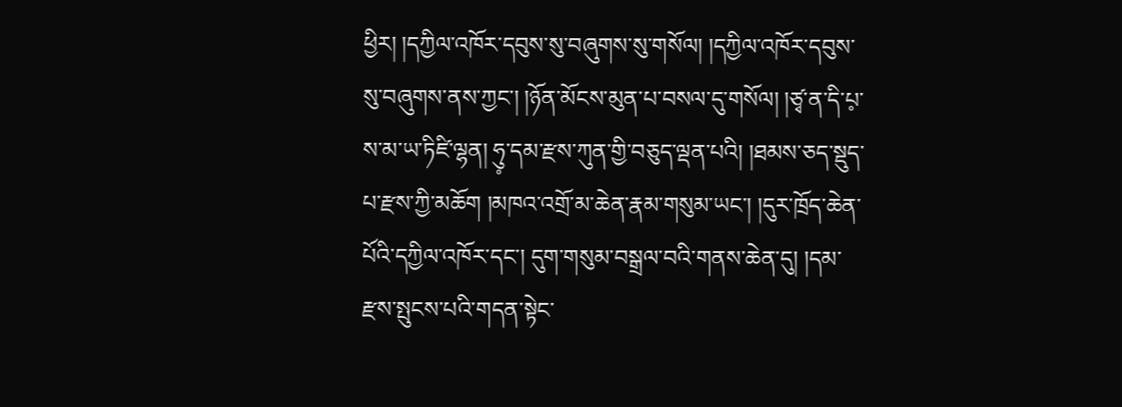ཕྱིར། །དཀྱིལ་འཁོར་དབུས་སུ་བཞུགས་སུ་གསོལ། །དཀྱིལ་འཁོར་དབུས་སུ་བཞུགས་ནས་ཀྱང་། །ཉོན་མོངས་མུན་པ་བསལ་དུ་གསོལ། །ཙྭ་ན་དི་པ༷་ས་མ་ཡ་ཏིཛི་ལྷན། ཧུ༷་དམ་རྫས་ཀུན་གྱི་བཅུད་ལྡན་པའི། །ཐམས་ཅད་སྡུད་པ་རྫས་ཀྱི་མཆོག །མཁའ་འགྲོ་མ་ཆེན་རྣམ་གསུམ་ཡང་། །དུར་ཁྲོད་ཆེན་པོའི་དཀྱིལ་འཁོར་དང་། དུག་གསུམ་བསྒྲལ་བའི་གནས་ཆེན་དུ། །དམ་རྫས་སྤུངས་པའི་གདན་སྟེང་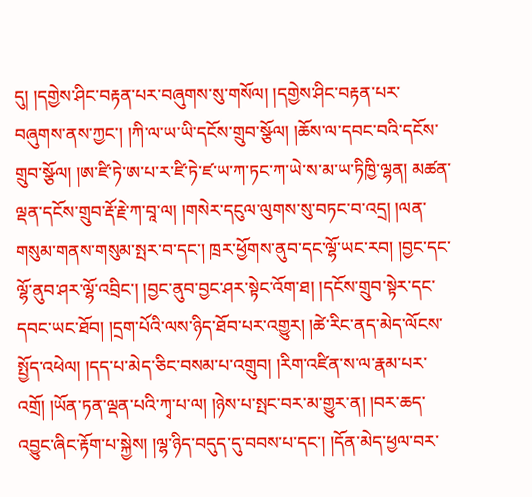དུ། །དགྱེས་ཤིང་བརྟན་པར་བཞུགས་སུ་གསོལ། །དགྱེས་ཤིང་བརྟན་པར་བཞུགས་ནས་ཀྱང་། །ཀི་ལ་ཡ་ཡི་དངོས་གྲུབ་སྩོལ། །ཆོས་ལ་དབང་བའི་དངོས་གྲུབ་སྩོལ། །ཨ་ཛི་ཏེ་ཨ་པ་ར་ཛི་ཏེ་ཛ་ཡ་ཀ་ཏང་ཀ་ཡེ་ས་མ་ཡ་ཏིཁྱི་ལྷན། མཚན་ལྡན་དངོས་གྲུབ་རྡོ་རྗེ་ཀ་བཱ་ལ། །གསེར་དངུལ་ལུགས་སུ་བཏང་བ་འདྲ། །ལན་གསུམ་གནས་གསུམ་སྤར་བ་དང་། ཁྲར་ཕྱོགས་ནུབ་དང་ལྷོ་ཡང་རབ། །བྱང་དང་ལྷོ་ནུབ་ཤར་ལྷོ་འབྲིང་། །བྱང་ནུབ་བྱང་ཤར་སྟེང་འོག་ཐ། །དངོས་གྲུབ་སྟེར་དང་དབང་ཡང་ཐོབ། །དྲག་པོའི་ལས་ཉིད་ཐོབ་པར་འགྱུར། །ཚེ་རིང་ནད་མེད་ལོངས་སྤྱོད་འཕེལ། །དད་པ་མེད་ཅིང་བསམ་པ་འགྲུབ། །རིག་འཛིན་ས་ལ་རྣམ་པར་འགྲོ། །ཡོན་ཏན་ལྡན་པའི་ཀྭ་པ་ལ། །ཉེས་པ་སྤང་བར་མ་གྱུར་ན། །བར་ཆད་འབྱུང་ཞིང་རྟོག་པ་སྐྱེས། །ལྷ་ཉིད་བདུད་དུ་བབས་པ་དང་། །དོན་མེད་ཕྱལ་བར་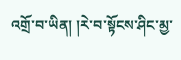འགྲོ་བ་ཡིན། །རེ་བ་སྟོངས་ཤིང་མྱ་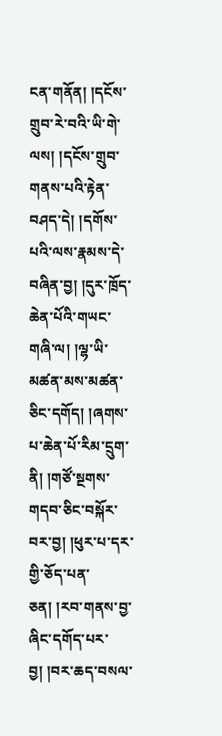ངན་གནོན། །དངོས་གྲུབ་རེ་བའི་ཡི་གེ་ལས། །དངོས་གྲུབ་གནས་པའི་རྟེན་བཤད་དེ། །དགོས་པའི་ལས་རྣམས་དེ་བཞིན་བྱ། །དུར་ཁྲོད་ཆེན་པོའི་གཡང་གཞི་ལ། །ལྷ་ཡི་མཚན་མས་མཚན་ཅིང་དགོད། །ཞགས་པ་ཆེན་པོ་རིམ་དྲུག་ནི། །གཙོ་སྔགས་གདབ་ཅིང་བསྐོར་བར་བྱ། །ཕུར་པ་དར་གྱི་ཅོད་པན་ཅན། །རབ་གནས་བྱ་ཞིང་དགོད་པར་བྱ། །བར་ཆད་བསལ་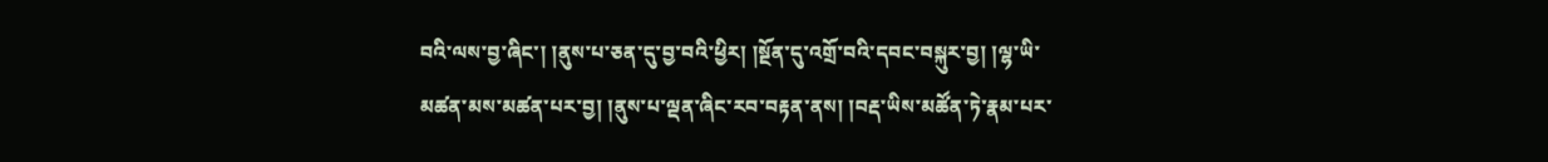བའི་ལས་བྱ་ཞིང་། །ནུས་པ་ཅན་དུ་བྱ་བའི་ཕྱིར། །སྔོན་དུ་འགྲོ་བའི་དབང་བསྐུར་བྱ། །ལྷ་ཡི་མཚན་མས་མཚན་པར་བྱ། །ནུས་པ་ལྡན་ཞིང་རབ་བརྟན་ནས། །བརྡ་ཡིས་མཚོན་ཏེ་རྣམ་པར་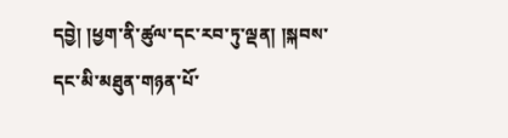དབྱེ། །ཕྱག་ནི་ཚུལ་དང་རབ་ཏུ་ལྡན། །སྐབས་དང་མི་མཐུན་གཉན་པོ་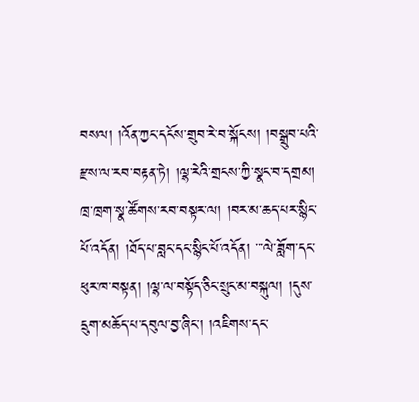བསལ། །འོན་ཀྱང་དངོས་གྲུབ་རེ་བ་སྐོངས། །བསྒྲུབ་པའི་རྫས་ལ་རབ་བརྟན་ཏེ། །ལྷ་རེའི་གྲངས་ཀྱི་སྣང་བ་དགྲམ། ཁྲ་ཁྲག་སྣ་ཚོགས་རབ་བསྟར་ལ། །བར་མ་ཆད་པར་སྙིང་པོ་འདོན། །ཐོད་པ་བླང་དང་སྙིང་པོ་འདོན། ་་་ལེ་ཟློག་དང་ཕུར་ཁ་བསྟན། །ལྷ་ལ་བསྟོད་ཅིང་སྲུང་མ་བསྐུལ། །དུས་དྲུག་མཆོད་པ་དབུལ་བྱ་ཞིང་། །འཇིགས་དང་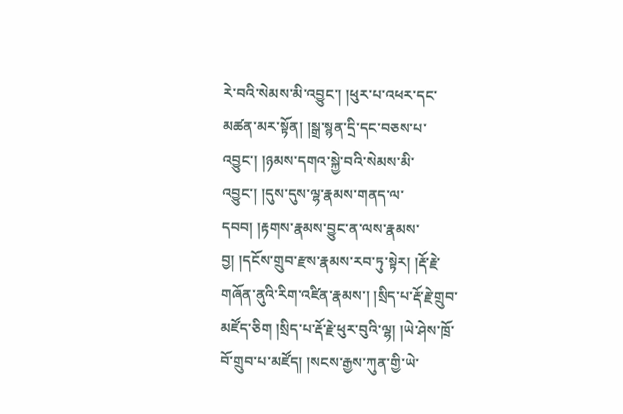རེ་བའི་སེམས་མི་འབྱུང་། །ཕུར་པ་འཕར་དང་མཚན་མར་སྟོན། །སྒྲ་སྙན་དྲི་དང་བཅས་པ་འབྱུང་། །ཉམས་དགའ་སྐྱེ་བའི་སེམས་མི་འབྱུང་། །དུས་དུས་ལྷ་རྣམས་གནད་ལ་དབབ། །རྟགས་རྣམས་བྱུང་ན་ལས་རྣམས་བྱ། །དངོས་གྲུབ་རྫས་རྣམས་རབ་ཏུ་སྟེར། །རྡོ་རྗེ་གཞོན་ནུའི་རིག་འཛིན་རྣམས་། །སྲིད་པ་རྡོ་རྗེ་གྲུབ་མཛོད་ཅིག །སྲིད་པ་རྡོ་རྗེ་ཕུར་བུའི་ལྷ། །ཡེ་ཤེས་ཁྲོ་བོ་གྲུབ་པ་མཛོད། །སངས་རྒྱས་ཀུན་གྱི་ཡེ་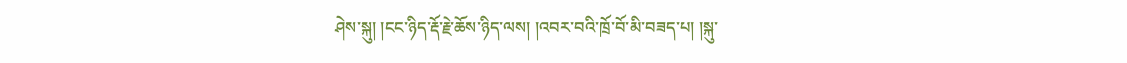ཤེས་སྐུ། །ངང་ཉིད་རྡོ་རྗེ་ཆོས་ཉིད་ལས། །འབར་བའི་ཁྲོ་བོ་མི་བཟད་པ། །སྐུ་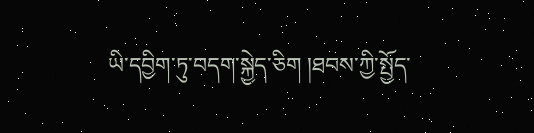ཡི་དབྱིག་ཏུ་བདག་སྐྱེད་ཅིག །ཐབས་ཀྱི་སྤྱོད་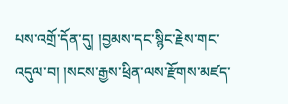པས་འགྲོ་དོན་དུ། །བྱམས་དང་སྙིང་རྗེས་གང་འདུལ་བ། །སངས་རྒྱས་ཕྲིན་ལས་རྫོགས་མཛད་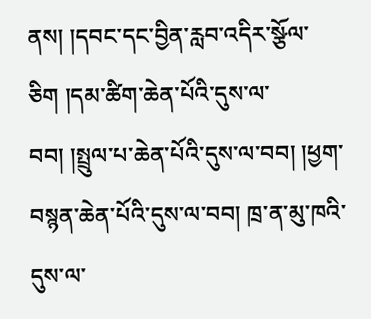ནས། །དབང་དང་བྱིན་རླབ་འདིར་སྩོལ་ཅིག །དམ་ཚིག་ཆེན་པོའི་དུས་ལ་བབ། །སྤྲུལ་པ་ཆེན་པོའི་དུས་ལ་བབ། །ཕྱག་བསྙན་ཆེན་པོའི་དུས་ལ་བབ། ཁྲ་ན་མུ་ཁའི་དུས་ལ་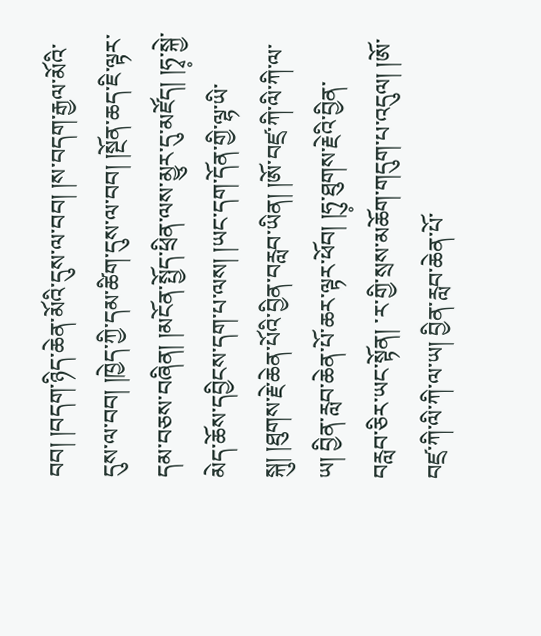བབ། །བདག་ཉིད་ཆེན་མོའི་དུས་ལ་བབ། །ས་བདག་རྒྱལ་མོའི་དུས་ལ་བབ། །ཁྱེད་ཀྱི་དམ་ཚིག་དུས་ལ་བབ། །སྔོན་ཆད་ཇི་ལྟར་དམ་བཅས་བཞིན། །མངོན་སྤྱོད་ཕྲིན་ལས་མྱུར་དུ་མཛོད། །ཧྭ༷་སྐྱེ་མེད་ཆོས་དབྱིངས་དག་པ་ལས། །ཡང་དག་དོན་གྱི་ལྷ་ཡི་སྐུ། །ཐུགས་རྗེ་ཆེན་པོའི་བྱིན་བརླབ་ཡིན། །ཨོ་བཛྲ་ཀི་ལི་ཀི་ལ་ཡ། བྱིན་རླབ་ཆེན་པོ་ཆར་ལྟར་ཕོབ། །ཧུ༷་ཐུགས་རྗེའི་བྱིན་བརླབ་ཅིར་ཡང་སྟོན། ་ར་གྱི་སྲས་མཆོག་གདུག་པ་འདུལ། །ཨོ་བཛྲ་ཀི་ལི་ཀི་ལ་ཡ། བྱིན་རླབ་ཆེན་པོ་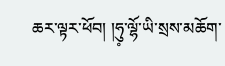ཆར་ལྟར་ཕོབ། །ཧུ༷་ལྷོ་ཡི་སྲས་མཆོག་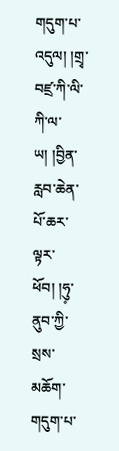གདུག་པ་འདུལ། །གྲྭ་བཛྲ་ཀི་ལི་ཀི་ལ་ཡ། །བྱིན་རླབ་ཆེན་པོ་ཆར་ལྟར་ཕོབ། །ཧུ༷་ནུབ་ཀྱི་སྲས་མཆོག་གདུག་པ་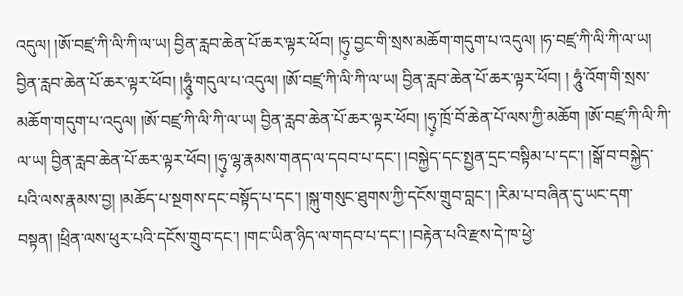འདུལ། །ཨོ་བཛྲ་ཀི་ལི་ཀི་ལ་ཡ། བྱིན་རླབ་ཆེན་པོ་ཆར་ལྟར་ཕོབ། །ཧུ༷་བྱང་གི་སྲས་མཆོག་གདུག་པ་འདུལ། །ཧ་བཛྲ་ཀི་ལི་ཀི་ལ་ཡ། བྱིན་རླབ་ཆེན་པོ་ཆར་ལྟར་ཕོབ། །ཧཱུཾ༷་གདུལ་པ་འདུལ། །ཨོ་བཛྲ་ཀི་ལི་ཀི་ལ་ཡ། བྱིན་རླབ་ཆེན་པོ་ཆར་ལྟར་ཕོབ། ། ཧཱུཾ་འོག་གི་སྲས་མཆོག་གདུག་པ་འདུལ། །ཨོ་བཛྲ་ཀི་ལི་ཀི་ལ་ཡ། བྱིན་རླབ་ཆེན་པོ་ཆར་ལྟར་ཕོབ། །ཧུ༷་ཁྲོ་བོ་ཆེན་པོ་ལས་ཀྱི་མཆོག །ཨོ་བཛྲ་ཀི་ལི་ཀི་ལ་ཡ། བྱིན་རླབ་ཆེན་པོ་ཆར་ལྟར་ཕོབ། །ཧུ༷་ལྷ་རྣམས་གནད་ལ་དབབ་པ་དང་། །བསྐྱེད་དང་སྤྱན་དྲང་བསྟིམ་པ་དང་། །སྒོ་བ་བསྐྱེད་པའི་ལས་རྣམས་བྱ། །མཆོད་པ་སྔགས་དང་བསྟོད་པ་དང་། །སྐུ་གསུང་ཐུགས་ཀྱི་དངོས་གྲུབ་བླང་། །རིམ་པ་བཞིན་དུ་ཡང་དག་བསྟན། །ཕྲིན་ལས་ཕུར་པའི་དངོས་གྲུབ་དང་། །གང་ཡིན་ཉིད་ལ་གདབ་པ་དང་། །བརྟེན་པའི་རྫས་དེ་ཁ་ཕྱེ་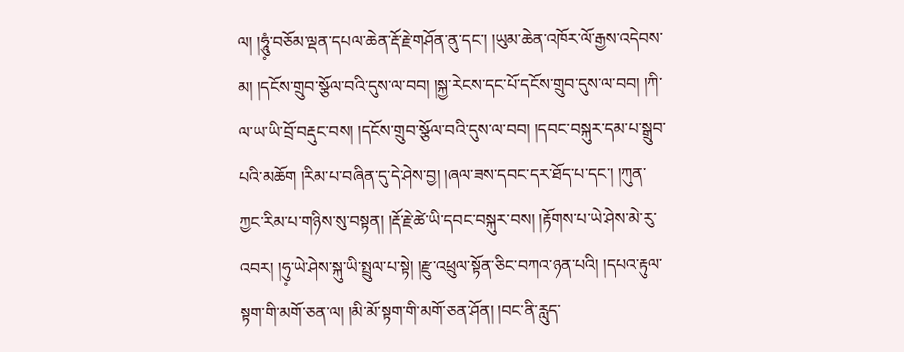ལ། །ཧཱུཾ༷་བཅོམ་ལྡན་དཔལ་ཆེན་རྡོ་རྗེ་གཤོན་ནུ་དང་། །ཡུམ་ཆེན་འཁོར་ལོ་རྒྱས་འདེབས་མ། །དངོས་གྲུབ་སྩོལ་བའི་དུས་ལ་བབ། །སྐྱ་རེངས་དང་པོ་དངོས་གྲུབ་དུས་ལ་བབ། །ཀི་ལ་ཡ་ཡི་བྲོ་བརྡུང་བས། །དངོས་གྲུབ་སྩོལ་བའི་དུས་ལ་བབ། །དབང་བསྐུར་དམ་པ་སྒྲུབ་པའི་མཆོག །རིམ་པ་བཞིན་དུ་དེ་ཤེས་བྱ། །ཞལ་ཟས་དབང་དར་ཐོད་པ་དང་། །ཀུན་ཀྱང་རིམ་པ་གཉིས་སུ་བསྟན། །རྡོ་རྗེ་ཚེ་ཡི་དབང་བསྐུར་བས། །རྟོགས་པ་ཡེ་ཤེས་མེ་རུ་འབར། །ཧུ༷་ཡེ་ཤེས་སྐུ་ཡི་སྤྲུལ་པ་སྟེ། །རྫུ་འཕྲུལ་སྟོན་ཅིང་བཀའ་ཉན་པའི། །དཔའ་རྟུལ་སྟག་གི་མགོ་ཅན་ལ། །མི་མོ་སྟག་གི་མགོ་ཅན་ཤོན། །བང་ནི་རླུད་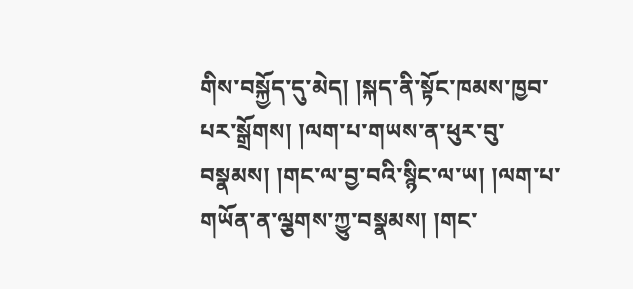གིས་བསྐྱོད་དུ་མེད། །སྐད་ནི་སྟོང་ཁམས་ཁྱབ་པར་སྒྲོགས། །ལག་པ་གཡས་ན་ཕུར་བུ་བསྣམས། །གང་ལ་བྱ་བའི་སྙིང་ལ་ཡ། །ལག་པ་གཡོན་ན་ལྕགས་ཀྱུ་བསྣམས། །གང་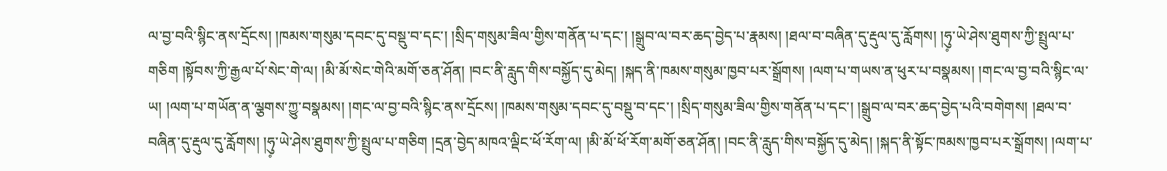ལ་བྱ་བའི་སྙིང་ནས་དྲོངས། །ཁམས་གསུམ་དབང་དུ་བསྡུ་བ་དང་། །སྲིད་གསུམ་ཟིལ་གྱིས་གནོན་པ་དང་། །སྒྲུབ་ལ་བར་ཆད་བྱེད་པ་རྣམས། །ཐལ་བ་བཞིན་དུ་རྡུལ་དུ་རློགས། །ཧུ༷་ཡེ་ཤེས་ཐུགས་ཀྱི་སྤྲུལ་པ་གཅིག །སྟོབས་ཀྱི་རྒྱལ་པོ་སེང་གེ་ལ། །མི་མོ་སེང་གེའི་མགོ་ཅན་ཤོན། །བང་ནི་རླུད་གིས་བསྐྱོད་དུ་མེད། །སྐད་ནི་ཁམས་གསུམ་ཁྱབ་པར་སྒྲོགས། །ལག་པ་གཡས་ན་ཕུར་པ་བསྣམས། །གང་ལ་བྱ་བའི་སྙིང་ལ་ཡ། །ལག་པ་གཡོན་ན་ལྕགས་ཀྱུ་བསྣམས། །གང་ལ་བྱ་བའི་སྙིང་ནས་དྲོངས། །ཁམས་གསུམ་དབང་དུ་བསྡུ་བ་དང་། །སྲིད་གསུམ་ཟིལ་གྱིས་གནོན་པ་དང་། །སྒྲུབ་ལ་བར་ཆད་བྱེད་པའི་བགེགས། །ཐལ་བ་བཞིན་དུ་རྡུལ་དུ་རློགས། །ཧུ༷་ཡེ་ཤེས་ཐུགས་ཀྱི་སྤྲུལ་པ་གཅིག །དྲན་བྱེད་མཁའ་ལྡིང་ཕོ་རོག་ལ། །མི་མོ་ཕོ་རོག་མགོ་ཅན་ཤོན། །བང་ནི་རླུད་གིས་བསྐྱོད་དུ་མེད། །སྐད་ནི་སྟོང་ཁམས་ཁྱབ་པར་སྒྲོགས། །ལག་པ་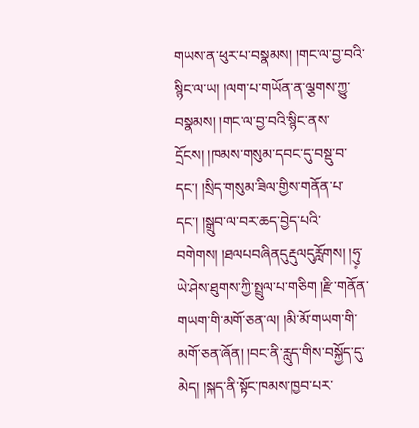གཡས་ན་ཕུར་པ་བསྣམས། །གང་ལ་བྱ་བའི་སྙིང་ལ་ཡ། །ལག་པ་གཡོན་ན་ལྕགས་ཀྱུ་བསྣམས། །གང་ལ་བྱ་བའི་སྙིང་ནས་དྲོངས། །ཁམས་གསུམ་དབང་དུ་བསྡུ་བ་དང་། །སྲིད་གསུམ་ཟིལ་གྱིས་གནོན་པ་དང་། །སྒྲུབ་ལ་བར་ཆད་བྱེད་པའི་བགེགས། །ཐལཔབཞིནདུརྡུལདུརློགས། །ཧུ༷་ཡེ་ཤེས་ཐུགས་ཀྱི་སྤྲུལ་པ་གཅིག །རྫི་གནོན་གཡག་གི་མགོ་ཅན་ལ། །མི་མོ་གཡག་གི་མགོ་ཅན་ཞོན། །བང་ནི་རླུད་གིས་བསྐྱོད་དུ་མེད། །སྐད་ནི་སྟོང་ཁམས་ཁྱབ་པར་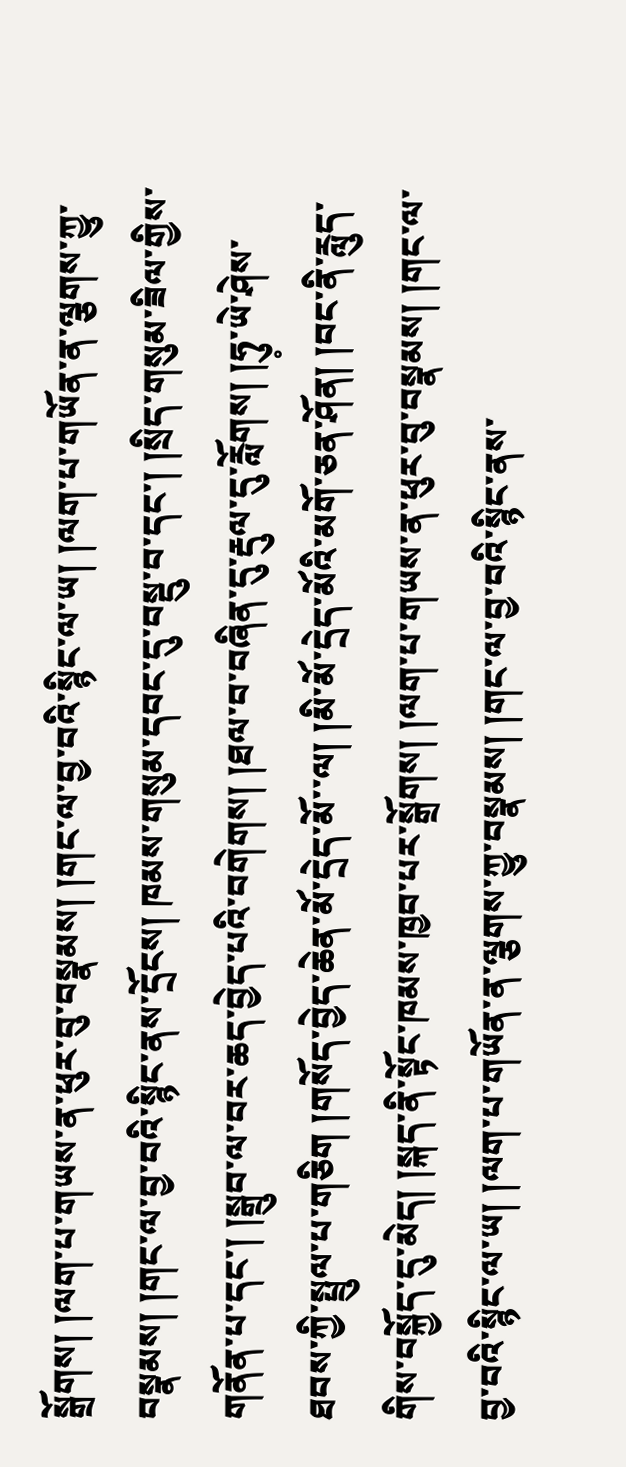སྒྲོགས། །ལག་པ་གཡས་ན་ཕུར་བུ་བསྣམས། །གང་ལ་བྱ་བའི་སྙིང་ལ་ཡ། །ལག་པ་གཡོན་ན་ལྕགས་ཀྱུ་བསྣམས། །གང་ལ་བྱ་བའི་སྙིང་ནས་དྲོངས། ཁམས་གསུམ་དབང་དུ་བསྡུ་བ་དང་། །སྲིད་གསུམ་ཟིལ་གྱིས་གནོན་པ་དང་། །སྒྲུབ་ལ་བར་ཆད་བྱེད་པའི་བགེགས། །ཐལ་བ་བཞིན་དུ་རྡུལ་དུ་རློགས། །ཧུ༷་ཡེ་ཤེས་ཐབས་ཀྱི་སྤྲུལ་པ་གཅིག །གསོད་བྱེད་ཆེན་མོ་དྲེད་མོ་་ལ། །མི་མོ་དྲེད་མོའི་མགོ་ཅན་ཤོན། །བང་ནི་རླུད་གིས་བསྐྱོད་དུ་མེད། །སྐད་ནི་སྟོང་ཁམས་ཁྱབ་པར་སྒྲོགས། །ལག་པ་གཡས་ན་ཕུར་བུ་བསྣམས། །གང་ལ་བྱ་བའི་སྙིང་ལ་ཡ། །ལག་པ་གཡོན་ན་ལྕགས་ཀྱུ་བསྣམས། །གང་ལ་བྱ་བའི་སྙིང་ནས་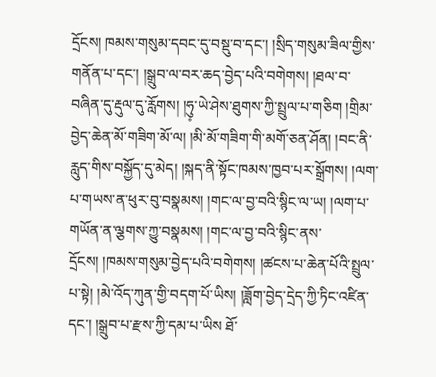དྲོངས། ཁམས་གསུམ་དབང་དུ་བསྡུ་བ་དང་། །སྲིད་གསུམ་ཟིལ་གྱིས་གནོན་པ་དང་། །སྒྲུབ་ལ་བར་ཆད་བྱེད་པའི་བགེགས། །ཐལ་བ་བཞིན་དུ་རྡུལ་དུ་རློགས། །ཧུ༷་ཡེ་ཤེས་ཐུགས་ཀྱི་སྤྲུལ་པ་གཅིག །གྲིམ་བྱེད་ཆེན་མོ་གཟིག་མོ་ལ། །མི་མོ་གཟིག་གི་མགོ་ཅན་ཤོན། །བང་ནི་རླུད་གིས་བསྐྱོད་དུ་མེད། །སྐད་ནི་སྟོང་ཁམས་ཁྱབ་པར་སྒྲོགས། །ལག་པ་གཡས་ན་ཕུར་བུ་བསྣམས། །གང་ལ་བྱ་བའི་སྙིང་ལ་ཡ། །ལག་པ་གཡོན་ན་ལྕགས་ཀྱུ་བསྣམས། །གང་ལ་བྱ་བའི་སྙིང་ནས་དྲོངས། །ཁམས་གསུམ་བྱེད་པའི་བགེགས། །ཚངས་པ་ཆེན་པོའི་སྤྲུལ་པ་སྟེ། །མེ་འོད་ཀུན་གྱི་བདག་པོ་ཡིས། །ཟློག་བྱེད་དྲེད་ཀྱི་ཏིང་འཛིན་དང་། །སྒྲུབ་པ་རྫས་ཀྱི་དམ་པ་ཡིས ཐོ་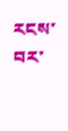རངས་བར་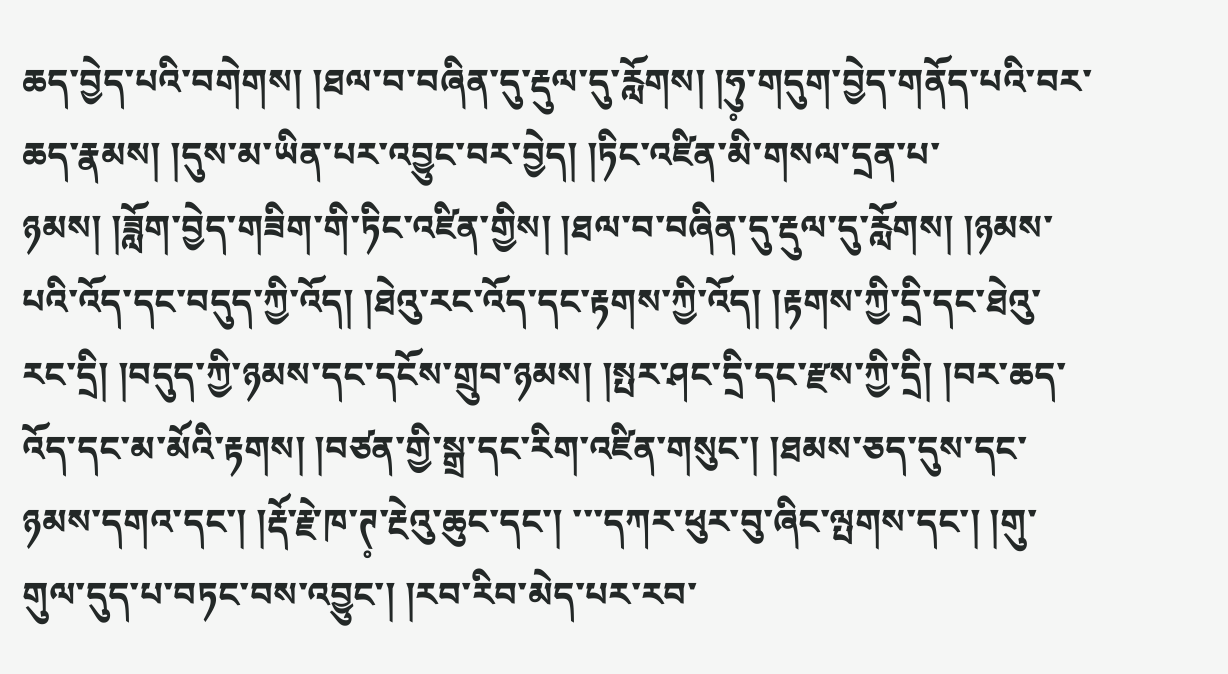ཆད་བྱེད་པའི་བགེགས། །ཐལ་བ་བཞིན་དུ་རྡུལ་དུ་རློགས། །ཧུ༷་གདུག་བྱེད་གནོད་པའི་བར་ཆད་རྣམས། །དུས་མ་ཡིན་པར་འབྱུང་བར་བྱེད། །ཏིང་འཛིན་མི་གསལ་དྲན་པ་ཉམས། །ཟློག་བྱེད་གཟིག་གི་ཏིང་འཛིན་གྱིས། །ཐལ་བ་བཞིན་དུ་རྡུལ་དུ་རློགས། །ཉམས་པའི་འོད་དང་བདུད་ཀྱི་འོད། །ཐེའུ་རང་འོད་དང་རྟགས་ཀྱི་འོད། །རྟགས་ཀྱི་དྲི་དང་ཐེའུ་རང་དྲི། །བདུད་ཀྱི་ཉམས་དང་དངོས་གྲུབ་ཉམས། །སྤར་ཤང་དྲི་དང་རྫས་ཀྱི་དྲི། །བར་ཆད་འོད་དང་མ་མོའི་རྟགས། །བཙན་གྱི་སྒྲ་དང་རིག་འཛིན་གསུང་། །ཐམས་ཅད་དུས་དང་ཉམས་དགའ་དང་། །རྡོ་རྗེ་ཁ་ཊ༷་རྔེའུ་ཆུང་དང་། ་་་དཀར་ཕུར་བུ་ཞིང་ལྤགས་དང་། །གུ་གུལ་དུད་པ་བཏང་བས་འབྱུང་། །རབ་རིབ་མེད་པར་རབ་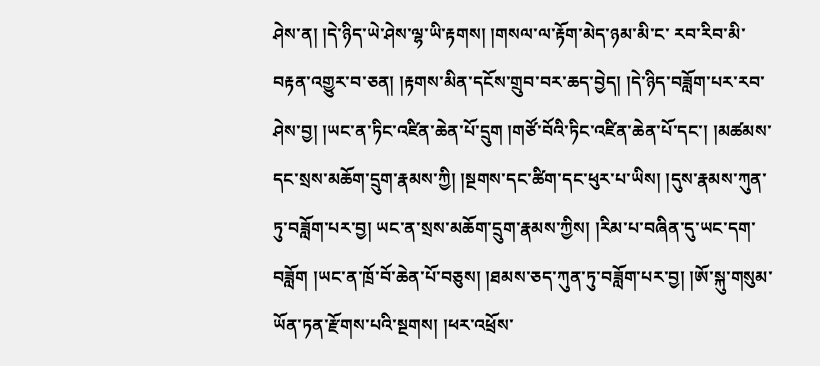ཤེས་ན། །དེ་ཉིད་ཡེ་ཤེས་ལྷ་ཡི་རྟགས། །གསལ་ལ་རྟོག་མེད་ཉམ་མི་ང་ རབ་རིབ་མི་བརྟན་འགྱུར་བ་ཅན། །རྟགས་མིན་དངོས་གྲུབ་བར་ཆད་བྱེད། །དེ་ཉིད་བཟློག་པར་རབ་ཤེས་བྱ། །ཡང་ན་ཏིང་འཛིན་ཆེན་པོ་དྲུག །གཙོ་བོའི་ཏིང་འཛིན་ཆེན་པོ་དང་། །མཚམས་དང་སྲས་མཆོག་དྲུག་རྣམས་ཀྱི། །སྔགས་དང་ཚིག་དང་ཕུར་པ་ཡིས། །དུས་རྣམས་ཀུན་ཏུ་བཟློག་པར་བྱ། ཡང་ན་སྲས་མཆོག་དྲུག་རྣམས་ཀྱིས། །རིམ་པ་བཞིན་དུ་ཡང་དག་བཟློག །ཡང་ན་ཁྲོ་བོ་ཆེན་པོ་བཅུས། །ཐམས་ཅད་ཀུན་ཏུ་བཟློག་པར་བྱ། །ཨོ་སྐུ་གསུམ་ཡོན་ཏན་རྫོགས་པའི་སྔགས། །ཕར་འཕྲོས་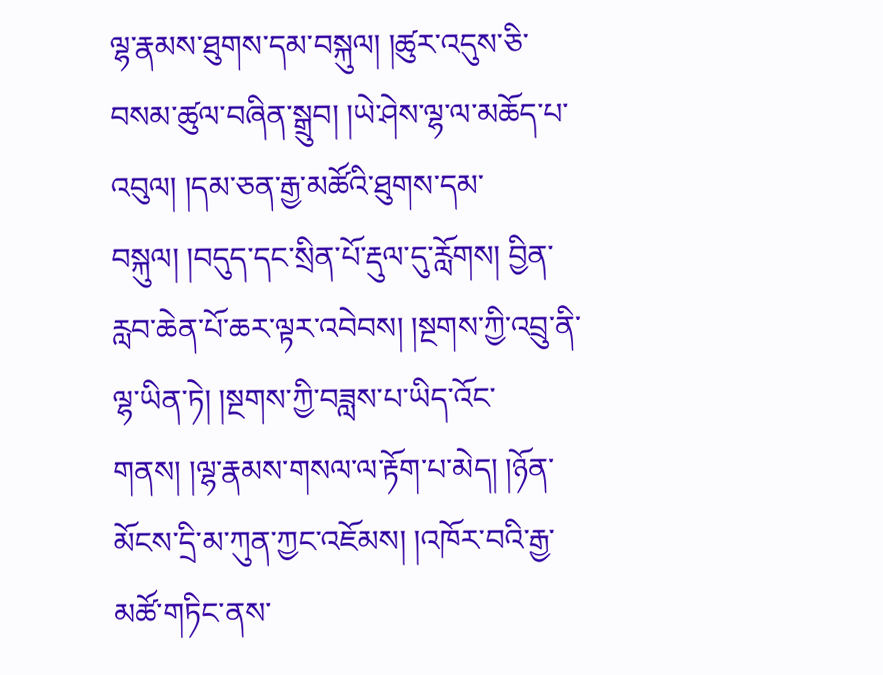ལྷ་རྣམས་ཐུགས་དམ་བསྐུལ། །ཚུར་འདུས་ཅི་བསམ་ཚུལ་བཞིན་སྒྲུབ། །ཡེ་ཤེས་ལྷ་ལ་མཆོད་པ་འབུལ། །དམ་ཅན་རྒྱ་མཚོའི་ཐུགས་དམ་བསྐུལ། །བདུད་དང་སྲིན་པོ་རྡུལ་དུ་རློགས། བྱིན་རླབ་ཆེན་པོ་ཆར་ལྟར་འབེབས། །སྔགས་ཀྱི་འབྲུ་ནི་ལྷ་ཡིན་ཏེ། །སྔགས་ཀྱི་བཟླས་པ་ཡིད་འོང་གནས། །ལྷ་རྣམས་གསལ་ལ་རྟོག་པ་མེད། །ཉོན་མོངས་དྲི་མ་ཀུན་ཀྱང་འཇོམས། །འཁོར་བའི་རྒྱ་མཚོ་གཏིང་ནས་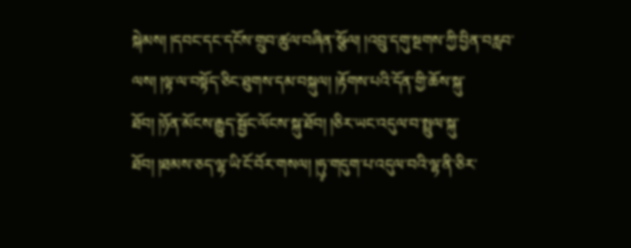སྐེམས། །དབང་དང་དངོས་གྲུབ་ཚུལ་བཞིན་སྩོལ། །འབྲུ་དགུ་སྔགས་ཀྱི་བྱིན་བརླབ་ལས། །ལྟ་ལ་བསྟོད་ཅིང་ཐུགས་དམ་བསྐུལ། །རྟོགས་པའི་དོན་གྱི་ཆོས་སྐུ་ཐོབ། །ཉོན་མོངས་རྒྱུད་སྦྱོང་ལོངས་སྐུ་ཐོབ། །ཅིར་ཡང་འདུལ་བ་སྤྲུལ་སྐུ་ཐོབ། །ཐམས་ཅད་ལྷ་ཡི་ངོ་བོར་གསལ། །ཧུ༷་གདུག་པ་འདུལ་བའི་ལྷ་ནི་ཅིར་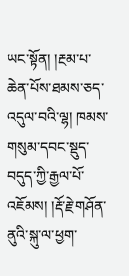ཡང་སྟོན། །རྔམ་པ་ཆེན་པོས་ཐམས་ཅད་འདུལ་བའི་ལྷ། ཁམས་གསུམ་དབང་སྡུད་བདུད་ཀྱི་རྒྱལ་པོ་འཇོམས། །རྡོ་རྗེ་གཤོན་ནུའི་སྐུ་ལ་ཕྱག་